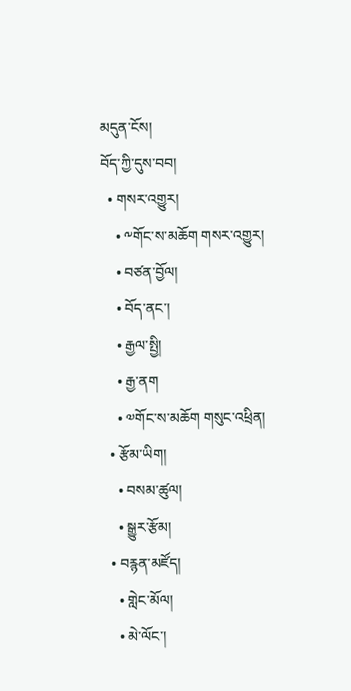མདུན་ངོས།
བོད་ཀྱི་དུས་བབ།
  • གསར་འགྱུར།
    • ༸གོང་ས་མཆོག གསར་འགྱུར།
    • བཙན་བྱོལ།
    • བོད་ནང་།
    • རྒྱལ་སྤྱི།
    • རྒྱ་ནག
    • ༧གོང་ས་མཆོག གསུང་འཕྲིན།
  • རྩོམ་ཡིག།
    • བསམ་ཚུལ།
    • སྒྱུར་རྩོམ།
  • བརྙན་མཛོད།
    • གླེང་མོལ།
    • མེ་ལོང་།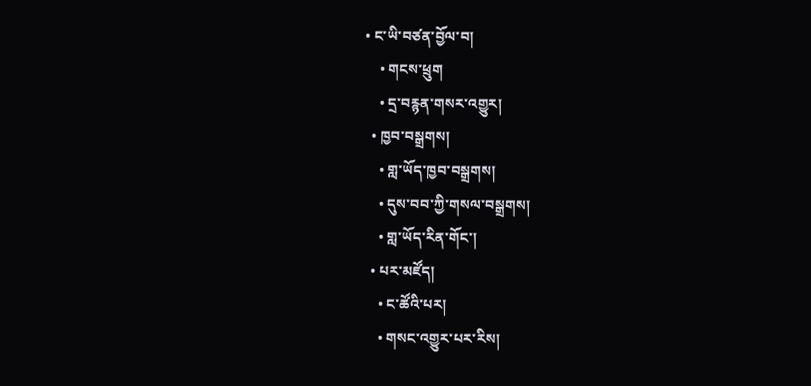• ང་ཡི་བཙན་བྱོལ་བ།
    • གངས་ཕྲུག
    • དྲ་བརྙན་གསར་འགྱུར།
  • ཁྱབ་བསྒྲགས།
    • གླ་ཡོད་ཁྱབ་བསྒྲགས།
    • དུས་བབ་ཀྱི་གསལ་བསྒྲགས།
    • གླ་ཡོད་རིན་གོང་།
  • པར་མཛོད།
    • ང་ཚོའི་པར།
    • གསང་འགྱུར་པར་རིས།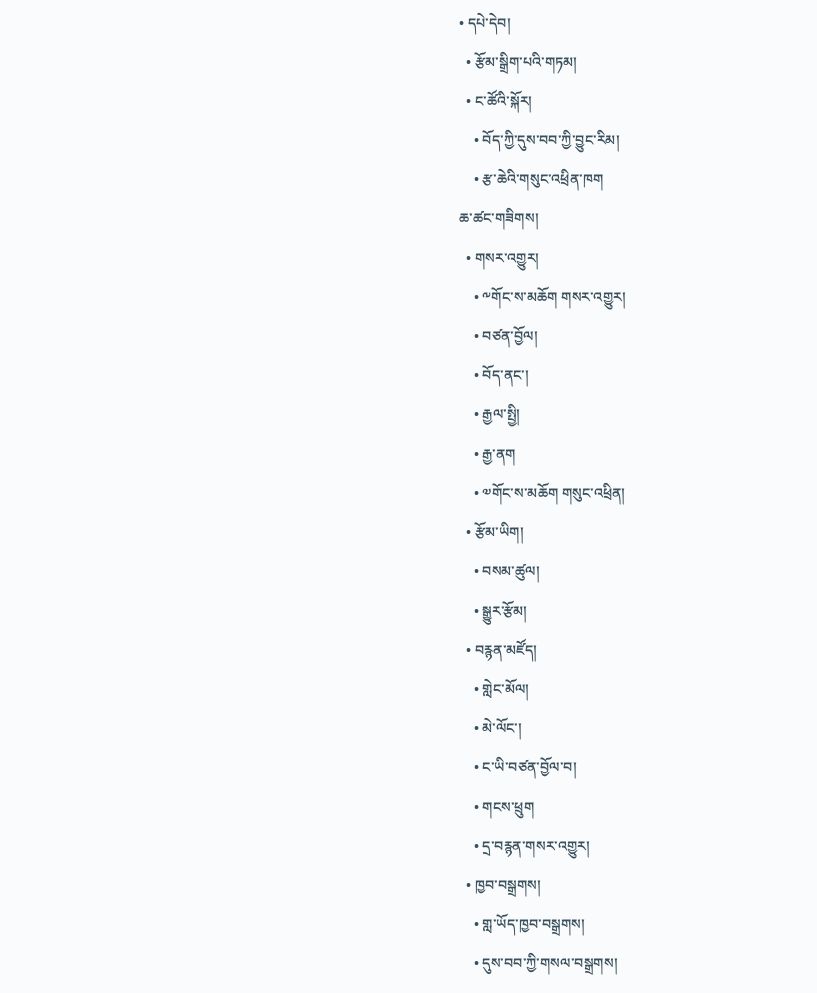• དཔེ་དེབ།
  • རྩོམ་སྒྲིག་པའི་གཏམ།
  • ང་ཚོའི་སྐོར།
    • བོད་ཀྱི་དུས་བབ་ཀྱི་བྱུང་རིམ།
    • རྩ་ཆེའི་གསུང་འཕྲིན་ཁག
ཆ་ཚང་གཟིགས།
  • གསར་འགྱུར།
    • ༸གོང་ས་མཆོག གསར་འགྱུར།
    • བཙན་བྱོལ།
    • བོད་ནང་།
    • རྒྱལ་སྤྱི།
    • རྒྱ་ནག
    • ༧གོང་ས་མཆོག གསུང་འཕྲིན།
  • རྩོམ་ཡིག།
    • བསམ་ཚུལ།
    • སྒྱུར་རྩོམ།
  • བརྙན་མཛོད།
    • གླེང་མོལ།
    • མེ་ལོང་།
    • ང་ཡི་བཙན་བྱོལ་བ།
    • གངས་ཕྲུག
    • དྲ་བརྙན་གསར་འགྱུར།
  • ཁྱབ་བསྒྲགས།
    • གླ་ཡོད་ཁྱབ་བསྒྲགས།
    • དུས་བབ་ཀྱི་གསལ་བསྒྲགས།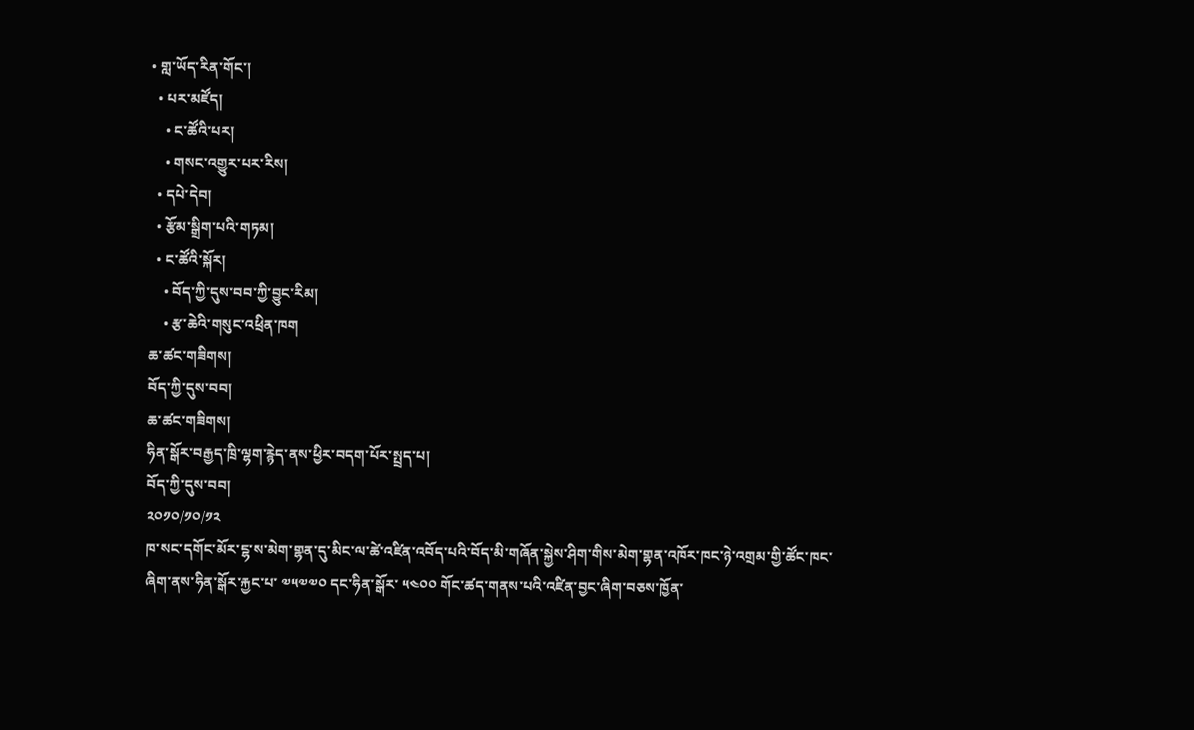• གླ་ཡོད་རིན་གོང་།
  • པར་མཛོད།
    • ང་ཚོའི་པར།
    • གསང་འགྱུར་པར་རིས།
  • དཔེ་དེབ།
  • རྩོམ་སྒྲིག་པའི་གཏམ།
  • ང་ཚོའི་སྐོར།
    • བོད་ཀྱི་དུས་བབ་ཀྱི་བྱུང་རིམ།
    • རྩ་ཆེའི་གསུང་འཕྲིན་ཁག
ཆ་ཚང་གཟིགས།
བོད་ཀྱི་དུས་བབ།
ཆ་ཚང་གཟིགས།
ཧིན་སྒོར་བརྒྱད་ཁྲི་ལྷག་རྙེད་ནས་ཕྱིར་བདག་པོར་སྤྲད་པ།
བོད་ཀྱི་དུས་བབ།
༢༠༡༠/༡༠/༡༢
ཁ་སང་དགོང་མོར་ངྷ་ས་མེག་གྷན་དུ་མིང་ལ་ཚེ་འཛིན་འབོད་པའི་བོད་མི་གཞོན་སྐྱེས་ཤིག་གིས་མེག་གྷན་འཁོར་ཁང་ཉེ་འགྲམ་གྱི་ཚོང་ཁང་ཞིག་ནས་ཧིན་སྒོར་རྐྱང་པ་ ༧༥༧༧༠ དང་ཧིན་སྒོར་ ༥༤༠༠ གོང་ཚད་གནས་པའི་འཛིན་བྱང་ཞིག་བཅས་ཁྱོན་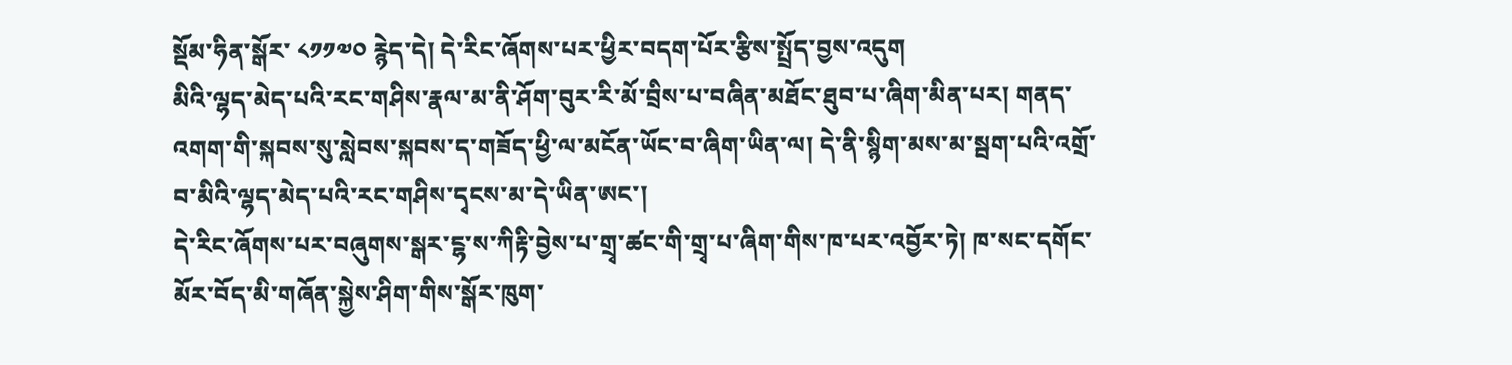སྡོམ་ཧིན་སྒོར་ ༨༡༡༧༠ རྙེད་དེ། དེ་རིང་ཞོགས་པར་ཕྱིར་བདག་པོར་རྩིས་སྤྲོད་བྱས་འདུག
མིའི་ལྷད་མེད་པའི་རང་གཤིས་རྣལ་མ་ནི་ཤོག་བུར་རི་མོ་བྲིས་པ་བཞིན་མཐོང་ཐུབ་པ་ཞིག་མིན་པར། གནད་འགག་གི་སྐབས་སུ་སླེབས་སྐབས་ད་གཟོད་ཕྱི་ལ་མངོན་ཡོང་བ་ཞིག་ཡིན་ལ། དེ་ནི་སྙིག་མས་མ་སྦག་པའི་འགྲོ་བ་མིའི་ལྷད་མེད་པའི་རང་གཤིས་དྭངས་མ་དེ་ཡིན་ཨང་།
དེ་རིང་ཞོགས་པར་བཞུགས་སྒར་ངྷ་ས་ཀིརྟི་བྱེས་པ་གྲྭ་ཚང་གི་གྲྭ་པ་ཞིག་གིས་ཁ་པར་འབྱོར་ཏེ། ཁ་སང་དགོང་མོར་བོད་མི་གཞོན་སྐྱེས་ཤིག་གིས་སྒོར་ཁུག་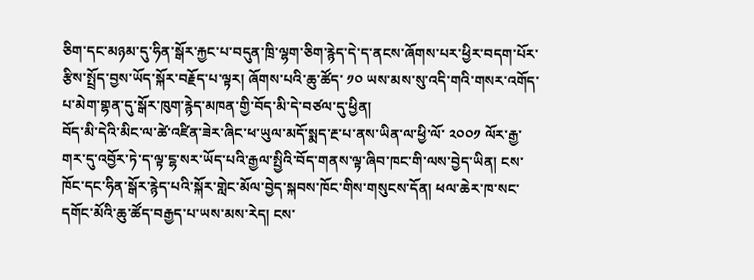ཅིག་དང་མཉམ་དུ་ཧིན་སྒོར་རྐྱང་པ་བདུན་ཁྲི་ལྷག་ཅིག་རྙེད་དེ་ད་ནངས་ཞོགས་པར་ཕྱིར་བདག་པོར་རྩིས་སྤྲོད་བྱས་ཡོད་སྐོར་བརྗོད་པ་ལྟར། ཞོགས་པའི་ཆུ་ཚོད་ ༡༠ ཡས་མས་སུ་འདི་གའི་གསར་འགོད་པ་མེག་གྷན་དུ་སྒོར་ཁུག་རྙེད་མཁན་གྱི་བོད་མི་དེ་བཙལ་དུ་ཕྱིན།
བོད་མི་དེའི་མིང་ལ་ཚེ་འཛིན་ཟེར་ཞིང་ཕ་ཡུལ་མདོ་སྨད་རྔ་པ་ནས་ཡིན་ལ་ཕྱི་ལོ་ ༢༠༠༡ ལོར་རྒྱ་གར་དུ་འབྱོར་ཏེ་ད་ལྟ་ངྷ་སར་ཡོད་པའི་རྒྱལ་སྤྱིའི་བོད་གནས་ལྟ་ཞིབ་ཁང་གི་ལས་བྱེད་ཡིན། ངས་ཁོང་དང་ཧིན་སྒོར་རྙེད་པའི་སྐོར་གླེང་མོལ་བྱེད་སྐབས་ཁོང་གིས་གསུངས་དོན། ཕལ་ཆེར་ཁ་སང་དགོང་མོའི་ཆུ་ཚོད་བརྒྱད་པ་ཡས་མས་རེད། ངས་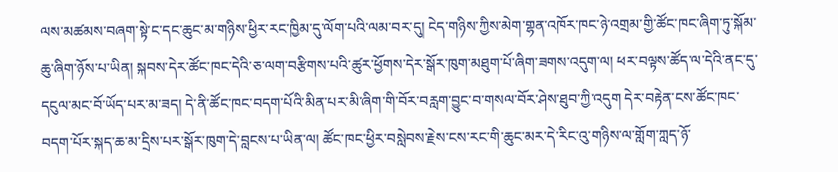ལས་མཚམས་བཞག་སྟེ་ང་དང་ཆུང་མ་གཉིས་ཕྱིར་རང་ཁྱིམ་དུ་ལོག་པའི་ལམ་བར་དུ། ངེད་གཉིས་ཀྱིས་མེག་གྷན་འཁོར་ཁང་ཉེ་འགྲམ་གྱི་ཚོང་ཁང་ཞིག་ཏུ་སྐོམ་ཆུ་ཞིག་ཉོས་པ་ཡིན། སྐབས་དེར་ཚོང་ཁང་དེའི་ཅ་ལག་བརྩིགས་པའི་ཚུར་ཕྱོགས་དེར་སྒོར་ཁུག་མཐུག་པོ་ཞིག་ཟགས་འདུག་ལ། ཕར་བལྟས་ཚོད་ལ་དེའི་ནང་དུ་དངུལ་མང་བོ་ཡོད་པར་མ་ཟད། དེ་ནི་ཚོང་ཁང་བདག་པོའི་མིན་པར་མི་ཞིག་གི་བོར་བརླག་བྱུང་བ་གསལ་བོར་ཤེས་ཐུབ་ཀྱི་འདུག དེར་བརྟེན་ངས་ཚོང་ཁང་བདག་པོར་སྐད་ཆ་མ་དྲིས་པར་སྒོར་ཁུག་དེ་བླངས་པ་ཡིན་ལ། ཚོང་ཁང་ཕྱིར་བསླེབས་རྗེས་ངས་རང་གི་ཆུང་མར་དེ་རིང་འུ་གཉིས་ལ་གློག་ཀླད་ཉོ་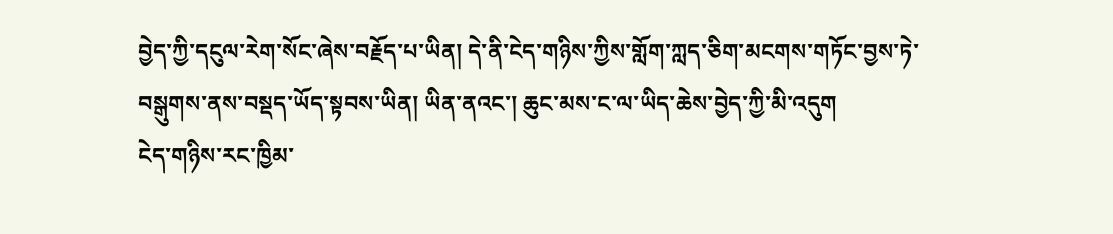བྱེད་ཀྱི་དངུལ་རེག་སོང་ཞེས་བརྗོད་པ་ཡིན། དེ་ནི་ངེད་གཉིས་ཀྱིས་གློག་ཀླད་ཅིག་མངགས་གཏོང་བྱས་ཏེ་བསྒུགས་ནས་བསྡད་ཡོད་སྟབས་ཡིན། ཡིན་ནའང་། ཆུང་མས་ང་ལ་ཡིད་ཆེས་བྱེད་ཀྱི་མི་འདུག
ངེད་གཉིས་རང་ཁྱིམ་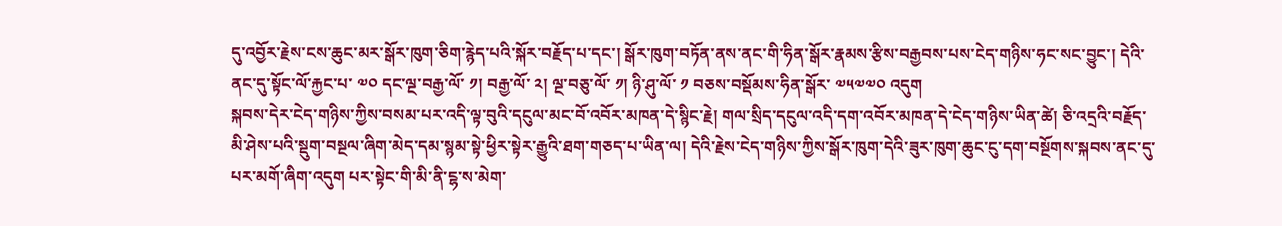དུ་འབྱོར་རྗེས་ངས་ཆུང་མར་སྒོར་ཁུག་ཅིག་རྙེད་པའི་སྐོར་བརྗོད་པ་དང་། སྒོར་ཁུག་བཏོན་ནས་ནང་གི་ཧིན་སྒོར་རྣམས་རྩིས་བརྒྱབས་པས་ངེད་གཉིས་ཧང་སང་བྱུང་། དེའི་ནང་དུ་སྟོང་ལོ་རྐྱང་པ་ ༧༠ དང་ལྔ་བརྒྱ་ལོ་ ༡། བརྒྱ་ལོ་ ༢། ལྔ་བཅུ་ལོ་ ༡། ཉི་ཤུ་ལོ་ ༡ བཅས་བསྡོམས་ཧིན་སྒོར་ ༧༥༧༧༠ འདུག
སྐབས་དེར་ངེད་གཉིས་ཀྱིས་བསམ་པར་འདི་ལྟ་བུའི་དངུལ་མང་བོ་འབོར་མཁན་དེ་སྙིང་རྗེ། གལ་སྲིད་དངུལ་འདི་དག་འབོར་མཁན་དེ་ངེད་གཉིས་ཡིན་ཚེ། ཅི་འདྲའི་བརྗོད་མི་ཤེས་པའི་སྡུག་བསྔལ་ཞིག་མེད་དམ་སྙམ་སྟེ་ཕྱིར་སྟེར་རྒྱུའི་ཐག་གཅད་པ་ཡིན་ལ། དེའི་རྗེས་ངེད་གཉིས་ཀྱིས་སྒོར་ཁུག་དེའི་ཟུར་ཁུག་ཆུང་ངུ་དག་བསྔོགས་སྐབས་ནང་དུ་པར་མགོ་ཞིག་འདུག པར་སྟེང་གི་མི་ནི་ངྷ་ས་མེག་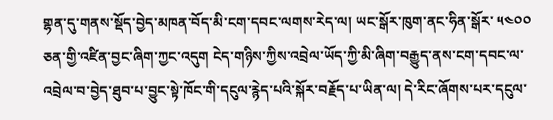གྷན་དུ་གནས་སྡོད་བྱེད་མཁན་བོད་མི་ངག་དབང་ལགས་རེད་ལ། ཡང་སྒོར་ཁུག་ནང་ཧིན་སྒོར་ ༥༤༠༠ ཅན་གྱི་འཛིན་བྱང་ཞིག་ཀྱང་འདུག ངེད་གཉིས་ཀྱིས་འབྲེལ་ཡོད་ཀྱི་མི་ཞིག་བརྒྱུད་ནས་ངག་དབང་ལ་འབྲེལ་བ་བྱེད་ཐུབ་པ་བྱུང་སྟེ་ཁོང་གི་དངུལ་རྙེད་པའི་སྐོར་བརྗོད་པ་ཡིན་ལ། དེ་རིང་ཞོགས་པར་དངུལ་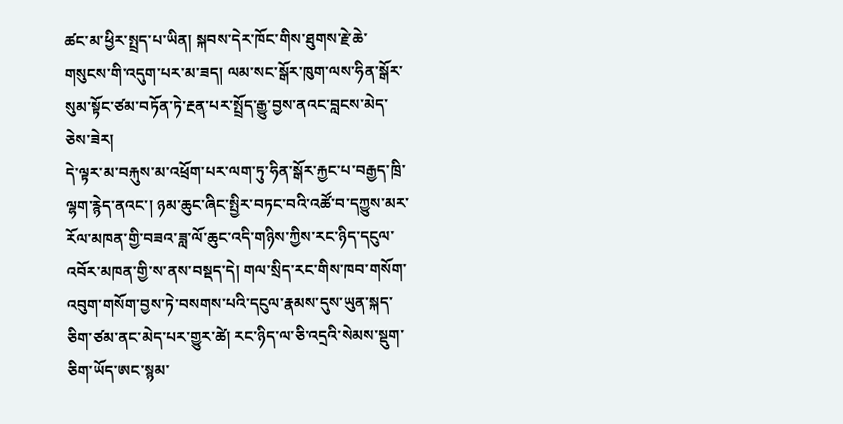ཚང་མ་ཕྱིར་སྤྲད་པ་ཡིན། སྐབས་དེར་ཁོང་གིས་ཐུགས་རྗེ་ཆེ་གསུངས་གི་འདུག་པར་མ་ཟད། ལམ་སང་སྒོར་ཁུག་ལས་ཧིན་སྒོར་སུམ་སྟོང་ཙམ་བཏོན་ཏེ་རྔན་པར་སྤྲོད་རྒྱུ་བྱས་ནའང་བླངས་མེད་ཅེས་ཟེར།
དེ་ལྟར་མ་བརྐུས་མ་འཕྲོག་པར་ལག་ཏུ་ཧིན་སྒོར་རྐྱང་པ་བརྒྱད་ཁྲི་ལྷག་རྙེད་ནའང་། ཉམ་ཆུང་ཞིང་སྤྱིར་བཏང་བའི་འཚོ་བ་དཀྱུས་མར་རོལ་མཁན་གྱི་བཟའ་ཟླ་ལོ་ཆུང་འདི་གཉིས་ཀྱིས་རང་ཉིད་དངུལ་འབོར་མཁན་གྱི་ས་ནས་བསྡད་དེ། གལ་སྲིད་རང་གིས་ཁབ་གསོག་འབུག་གསོག་བྱས་ཏེ་བསགས་པའི་དངུལ་རྣམས་དུས་ཡུན་སྐད་ཅིག་ཙམ་ནང་མེད་པར་གྱུར་ཚེ། རང་ཉིད་ལ་ཅི་འདྲའི་སེམས་སྡུག་ཅིག་ཡོད་ཨང་སྙམ་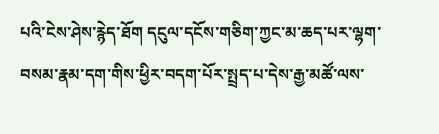པའི་ངེས་ཤེས་རྙེད་ཐོག དངུལ་དངོས་གཅིག་ཀྱང་མ་ཆད་པར་ལྷག་བསམ་རྣམ་དག་གིས་ཕྱིར་བདག་པོར་སྤྲད་པ་དེས་རྒྱ་མཚོ་ལས་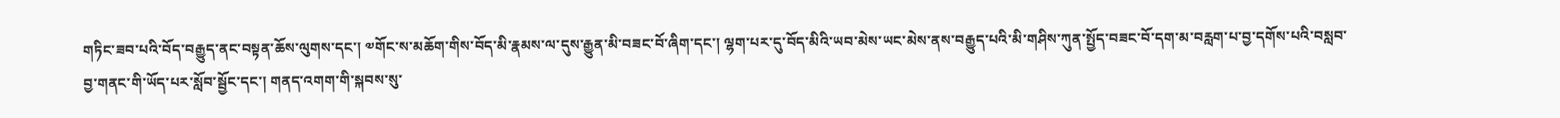གཏིང་ཟབ་པའི་བོད་བརྒྱུད་ནང་བསྟན་ཆོས་ལུགས་དང་། ༧གོང་ས་མཆོག་གིས་བོད་མི་རྣམས་ལ་དུས་རྒྱུན་མི་བཟང་བོ་ཞིག་དང་། ལྷག་པར་དུ་བོད་མིའི་ཡབ་མེས་ཡང་མེས་ནས་བརྒྱུད་པའི་མི་གཤིས་ཀུན་སྤྱོད་བཟང་བོ་དག་མ་བརླག་པ་བྱ་དགོས་པའི་བསླབ་བྱ་གནང་གི་ཡོད་པར་སློབ་སྦྱོང་དང་། གནད་འགག་གི་སྐབས་སུ་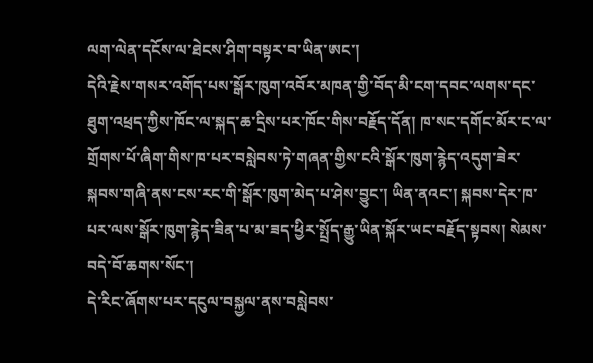ལག་ལེན་དངོས་ལ་ཐེངས་ཤིག་བསྟར་བ་ཡིན་ཨང་།
དེའི་རྗེས་གསར་འགོད་པས་སྒོར་ཁུག་འབོར་མཁན་གྱི་བོད་མི་ངག་དབང་ལགས་དང་ཐུག་འཕྲད་ཀྱིས་ཁོང་ལ་སྐད་ཆ་དྲིས་པར་ཁོང་གིས་བརྗོད་དོན། ཁ་སང་དགོང་མོར་ང་ལ་གྲོགས་པོ་ཞིག་གིས་ཁ་པར་བསླེབས་ཏེ་གཞན་གྱིས་ངའི་སྒོར་ཁུག་རྙེད་འདུག་ཟེར་སྐབས་གཞི་ནས་ངས་རང་གི་སྒོར་ཁུག་མེད་པ་ཤེས་བྱུང་། ཡིན་ནའང་། སྐབས་དེར་ཁ་པར་ལས་སྒོར་ཁུག་རྙེད་ཟིན་པ་མ་ཟད་ཕྱིར་སྤྲོད་རྒྱུ་ཡིན་སྐོར་ཡང་བརྗོད་སྟབས། སེམས་བདེ་བོ་ཆགས་སོང་།
དེ་རིང་ཞོགས་པར་དངུལ་བསྐྱལ་ནས་བསླེབས་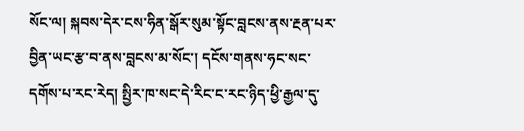སོང་ལ། སྐབས་དེར་ངས་ཧིན་སྒོར་སུམ་སྟོང་བླངས་ནས་རྔན་པར་བྱིན་ཡང་རྩ་བ་ནས་བླངས་མ་སོང་། དངོས་གནས་ཧང་སང་དགོས་པ་རང་རེད། སྤྱིར་ཁ་སང་དེ་རིང་ང་རང་ཉིད་ཕྱི་རྒྱལ་དུ་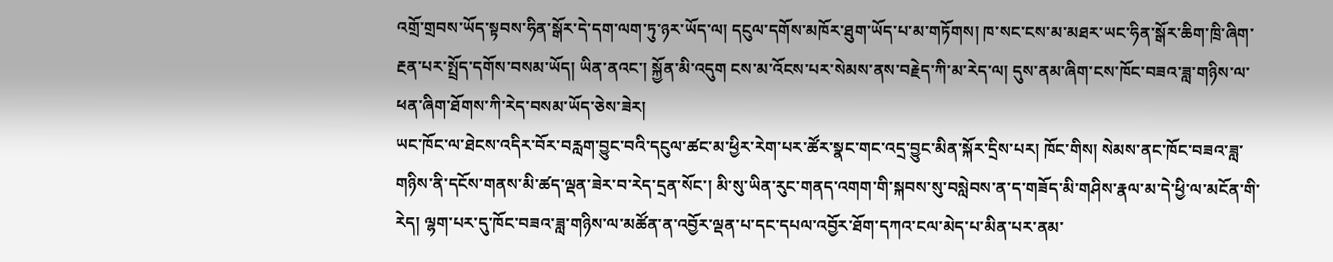འགྲོ་གྲབས་ཡོད་སྟབས་ཧིན་སྒོར་དེ་དག་ལག་ཏུ་ཉར་ཡོད་ལ། དངུལ་དགོས་མཁོར་ཐུག་ཡོད་པ་མ་གཏོགས། ཁ་སང་ངས་མ་མཐར་ཡང་ཧིན་སྒོར་ཆིག་ཁྲི་ཞིག་རྔན་པར་སྤྲོད་དགོས་བསམ་ཡོད། ཡིན་ནའང་། སྐྱོན་མི་འདུག ངས་མ་འོངས་པར་སེམས་ནས་བརྗེད་ཀི་མ་རེད་ལ། དུས་ནམ་ཞིག་ངས་ཁོང་བཟའ་ཟླ་གཉིས་ལ་ཕན་ཞིག་ཐོགས་ཀི་རེད་བསམ་ཡོད་ཅེས་ཟེར།
ཡང་ཁོང་ལ་ཐེངས་འདིར་བོར་བརླག་བྱུང་བའི་དངུལ་ཚང་མ་ཕྱིར་རེག་པར་ཚོར་སྣང་གང་འདྲ་བྱུང་མིན་སྐོར་དྲིས་པར། ཁོང་གིས། སེམས་ནང་ཁོང་བཟའ་ཟླ་གཉིས་ནི་དངོས་གནས་མི་ཚད་ལྡན་ཟེར་བ་རེད་དྲན་སོང་། མི་སུ་ཡིན་རུང་གནད་འགག་གི་སྐབས་སུ་བསླེབས་ན་ད་གཟོད་མི་གཤིས་རྣལ་མ་དེ་ཕྱི་ལ་མངོན་གི་རེད། ལྷག་པར་དུ་ཁོང་བཟའ་ཟླ་གཉིས་ལ་མཚོན་ན་འབྱོར་ལྡན་པ་དང་དཔལ་འབྱོར་ཐོག་དཀའ་ངལ་མེད་པ་མིན་པར་ནམ་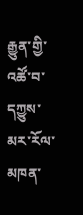རྒྱུན་གྱི་འཚོ་བ་དཀྱུས་མར་རོལ་མཁན་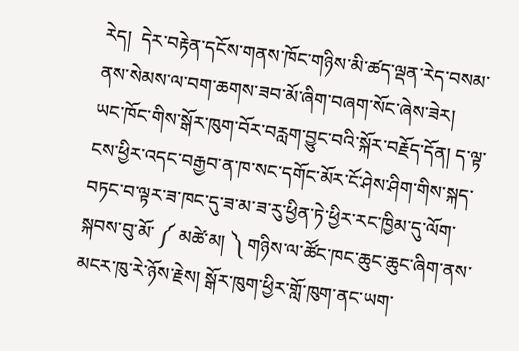རེད།  དེར་བརྟེན་དངོས་གནས་ཁོང་གཉིས་མི་ཚད་ལྡན་རེད་བསམ་ནས་སེམས་ལ་བག་ཆགས་ཟབ་མོ་ཞིག་བཞག་སོང་ཞེས་ཟེར།
ཡང་ཁོང་གིས་སྒོར་ཁུག་བོར་བརླག་བྱུང་བའི་སྐོར་བརྗོད་དོན། ད་ལྟ་ངས་ཕྱིར་འདང་བརྒྱབ་ན་ཁ་སང་དགོང་མོར་ངོ་ཤེས་ཤིག་གིས་སྐད་བཏང་བ་ལྟར་ཟ་ཁང་དུ་ཟ་མ་ཟ་རུ་ཕྱིན་ཏེ་ཕྱིར་རང་ཁྱིམ་དུ་ལོག་སྐབས་བུ་མོ་ ༼ མཚེ་མ། ༽ གཉིས་ལ་ཚོང་ཁང་ཆུང་ཆུང་ཞིག་ནས་མངར་ཁུ་རེ་ཉོས་རྗེས། སྒོར་ཁུག་ཕྱིར་གློ་ཁུག་ནང་ཡག་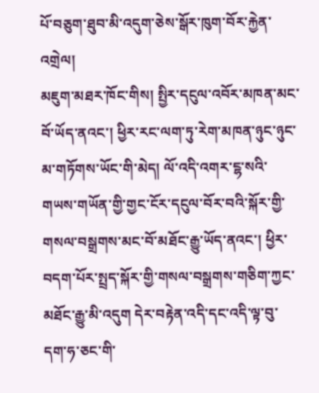པོ་བཅུག་ཐུབ་མི་འདུག་ཅེས་སྒོར་ཁུག་བོར་རྐྱེན་འགྲེལ།
མཇུག་མཐར་ཁོང་གིས། སྤྱིར་དངུལ་འབོར་མཁན་མང་བོ་ཡོད་ནའང་། ཕྱིར་རང་ལག་ཏུ་རེག་མཁན་ཉུང་ཉུང་མ་གཏོགས་ཡོང་གི་མེད། ལོ་འདི་འགར་ངྷ་སའི་གཡས་གཡོན་གྱི་གྱང་ངོར་དངུལ་བོར་བའི་སྐོར་གྱི་གསལ་བསྒྲགས་མང་བོ་མཐོང་རྒྱུ་ཡོད་ནའང་། ཕྱིར་བདག་པོར་སྤྲད་སྐོར་གྱི་གསལ་བསྒྲགས་གཅིག་ཀྱང་མཐོང་རྒྱུ་མི་འདུག དེར་བརྟེན་འདི་དང་འདི་ལྟ་བུ་དག་ཧ་ཅང་གི་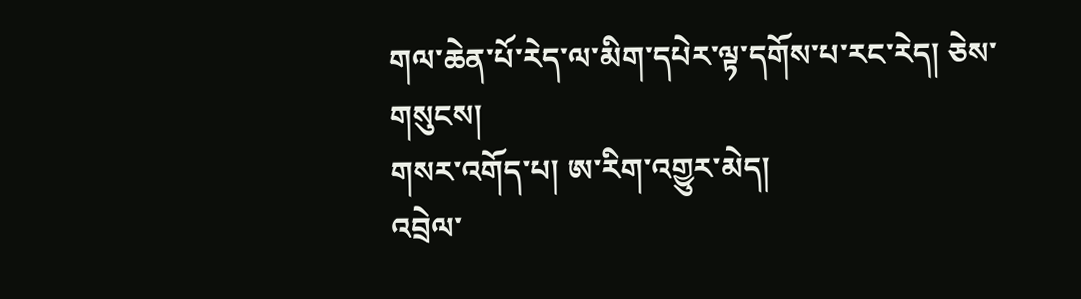གལ་ཆེན་པོ་རེད་ལ་མིག་དཔེར་ལྟ་དགོས་པ་རང་རེད། ཅེས་གསུངས།
གསར་འགོད་པ། ཨ་རིག་འགྱུར་མེད།
འབྲེལ་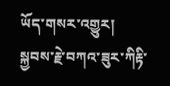ཡོད་གསར་འགྱུར།
སྐྱབས་རྗེ་བཀའ་ཟུར་ཀིརྟི་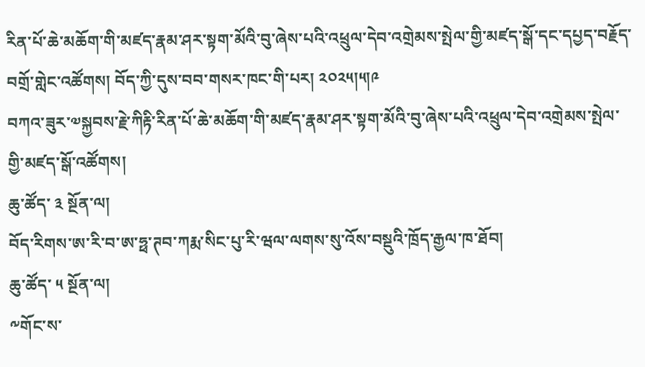རིན་པོ་ཆེ་མཆོག་གི་མཛད་རྣམ་ཤར་སྟག་མོའི་བུ་ཞེས་པའི་འཕྲུལ་དེབ་འགྲེམས་སྤེལ་གྱི་མཛད་སྒོ་དང་དཔྱད་བརྗོད་བགྲོ་གླེང་འཚོགས། བོད་ཀྱི་དུས་བབ་གསར་ཁང་གི་པར། ༢༠༢༥།༥།༩
བཀའ་ཟུར་༧སྐྱབས་རྗེ་ཀིརྟི་རིན་པོ་ཆེ་མཆོག་གི་མཛད་རྣམ་ཤར་སྟག་མོའི་བུ་ཞེས་པའི་འཕྲུལ་དེབ་འགྲེམས་སྤེལ་གྱི་མཛད་སྒོ་འཚོགས།
ཆུ་ཚོད་ ༣ སྔོན་ལ།
བོད་རིགས་ཨ་རི་བ་ཨ་ཧྥ་ཊབ་ཀརྨ་སིང་པུ་རི་ཝལ་ལགས་སུ་འོས་བསྡུའི་ཁྲོད་རྒྱལ་ཁ་ཐོབ།
ཆུ་ཚོད་ ༥ སྔོན་ལ།
༸གོང་ས་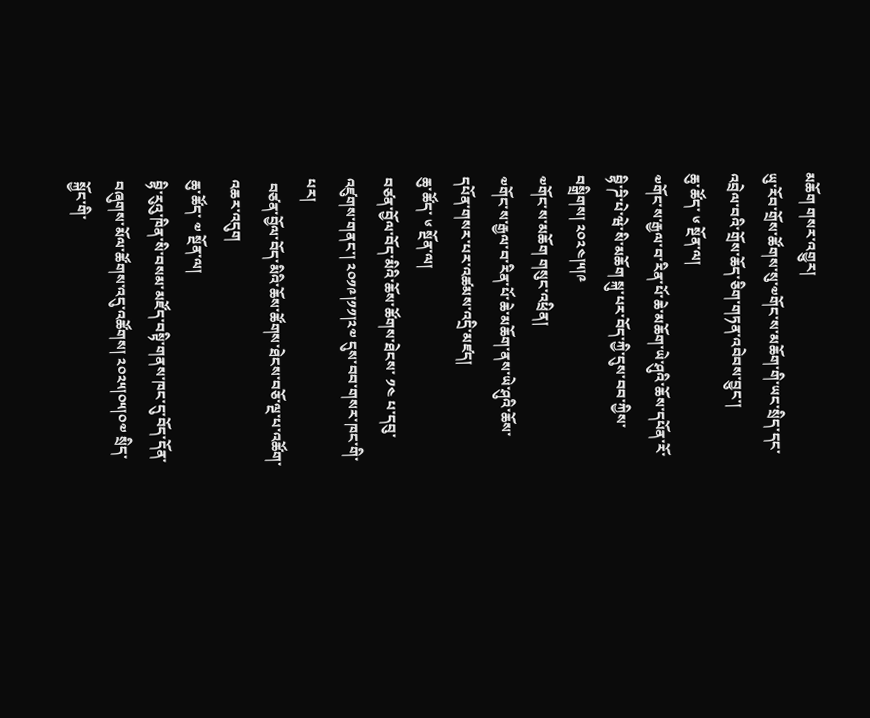མཆོག གསར་འགྱུར།
ཡུ་རོབ་གྲོས་ཚོགས་སུ་༧གོང་ས་མཆོག་གི་ཡང་སྲིད་དང་འབྲེལ་བའི་གྲོས་ཆོད་ཅིག་གཏན་འབེབས་བྱུང་།
ཆུ་ཚོད་ ༦ སྔོན་ལ།
༧གོང་ས་རྒྱལ་བ་རིན་པོ་ཆེ་མཆོག་ཡེ་ཤུའི་ཆོས་དཔོན་རོ་བྷི་ཌི་པེ་ཝེ་སི་མཆོག སྐུ་པར་བོད་ཀྱི་དུས་བབ་ཀྱིས་བསྒྲིགས། ༢༠༢༤།༥།༩
༧གོང་ས་མཆོག གསུང་འཕྲིན།
༧གོང་ས་རྒྱལ་བ་རིན་པོ་ཆེ་མཆོག་ནས་ཡེ་ཤུའི་ཆོས་དཔོན་གསར་པར་འཚམས་འདྲི་མཛད།
ཆུ་ཚོད་ ༦ སྔོན་ལ།
བཙན་བྱོལ་བོད་མིའི་ཆོས་ཚོགས་ཐེངས་ ༡༤ པ་དབུ་འཛུགས་གནང་། ༢༠༡༩།༡༡།༢༧ དུས་བབ་གསར་ཁང་གི་པར།
 བཙན་བྱོལ་བོད་མིའི་ཆོས་ཚོགས་ཐེངས་བཅོ་ལྔ་པ་འཚོག་འཆར་འདུག
ཆུ་ཚོད་ ༧ སྔོན་ལ།
བྷི་རུའུ་ཁིན་སི་བསམ་མཛོད་བསྟི་གནས་ཁང་དུ་བོད་དོན་བཞུགས་མོལ་ཚོགས་འདུ་འཚོགས། ༢༠༢༥།༠༥།༠༧ སྲིད་སྐྱོང་གི་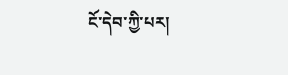ངོ་དེབ་ཀྱི་པར།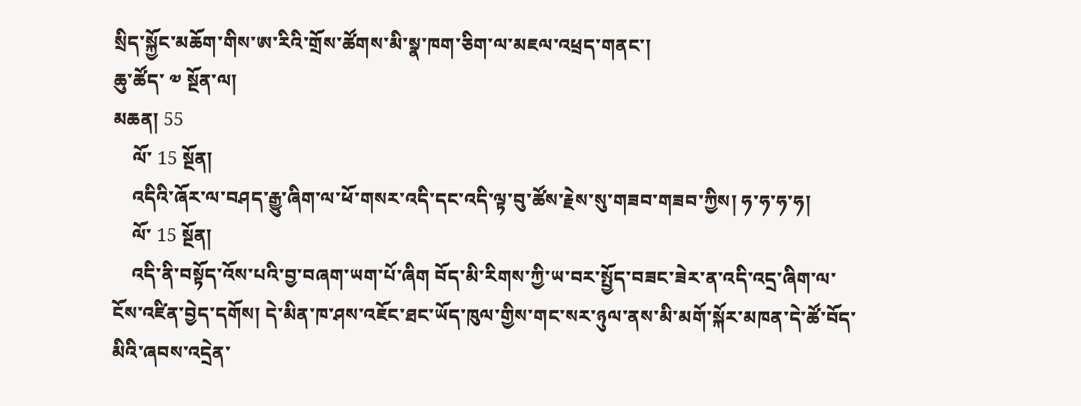སྲིད་སྐྱོང་མཆོག་གིས་ཨ་རིའི་གྲོས་ཚོགས་མི་སྣ་ཁག་ཅིག་ལ་མཇལ་འཕྲད་གནང་།
ཆུ་ཚོད་ ༧ སྔོན་ལ།
མཆན། 55
    ལོ་ 15 སྔོན།
    འདིའི་ཞོར་ལ་བཤད་རྒྱུ་ཞིག་ལ་ཕོ་གསར་འདི་དང་འདི་ལྟ་བུ་ཚོས་རྗེས་སུ་གཟབ་གཟབ་ཀྱིས། ཧ་ཧ་ཧ་ཧ།
    ལོ་ 15 སྔོན།
    འདི་ནི་བསྟོད་འོས་པའི་བྱ་བཞག་ཡག་པོ་ཞིག བོད་མི་རིགས་ཀྱི་ཡ་བར་སྤྱོད་བཟང་ཟེར་ན་འདི་འདྲ་ཞིག་ལ་ངོས་འཛིན་བྱེད་དགོས། དེ་མིན་ཁ་ཤས་འཇོང་ཐང་ཡོད་ཁུལ་གྱིས་གང་སར་ཉུལ་ནས་མི་མགོ་སྐོར་མཁན་དེ་ཚོ་བོད་མིའི་ཞབས་འདྲེན་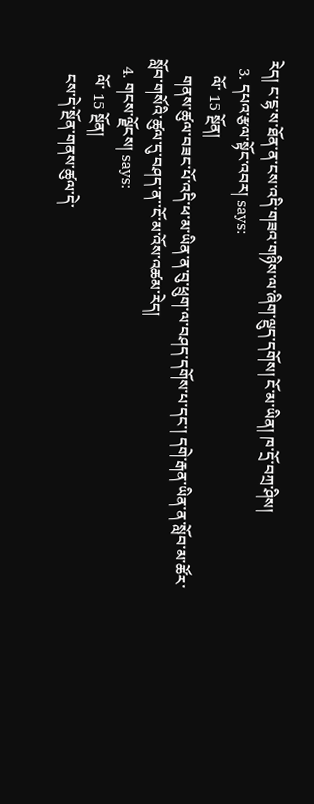རེད། ང་ངྷ་ས་ཐོན་ན་ངས་འདི་གཟའ་གཉིས་ལ་ཞིག་ལྡུད་དགོས། ངོ་མ་ཡིན། ཁ་དྲོ་བཀྲ་ཤིས།
  3. དཔའ་རྩལ་སྟོང་འབར། says:
    ལོ་ 15 སྔོན།
    གནས་ཚུལ་བཟང་པོ་འདི་ཕ་མ་ཡིན་ན་བུ་ཕྲུག་ལ་བཤད་དགོས་པ་དང་། དགེ་རྒན་ཡིན་ན་སློབ་མ་ཚོར་སློབ་གསོའི་ཚུལ་དུ་བཤད་ན་་ངོ་མ་འོས་འཚམ་རེད།
  4. གངས་ལྗོངས། says:
    ལོ་ 15 སྔོན།
    ངས་དེ་སྔོན་གནས་ཚུལ་དེ་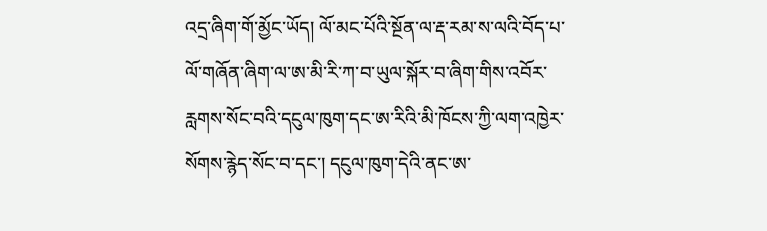འདྲ་ཞིག་གོ་མྱོང་ཡོད། ལོ་མང་པོའི་སྔོན་ལ་རྡ་རམ་ས་ལའི་བོད་པ་ལོ་གཞོན་ཞིག་ལ་ཨ་མི་རི་ཀ་བ་ཡུལ་སྐོར་བ་ཞིག་གིས་འབོར་རླགས་སོང་བའི་དངུལ་ཁུག་དང་ཨ་རིའི་མི་ཁོངས་ཀྱི་ལག་འཁྱེར་སོགས་རྙེད་སོང་བ་དང་། དངུལ་ཁུག་དེའི་ནང་ཨ་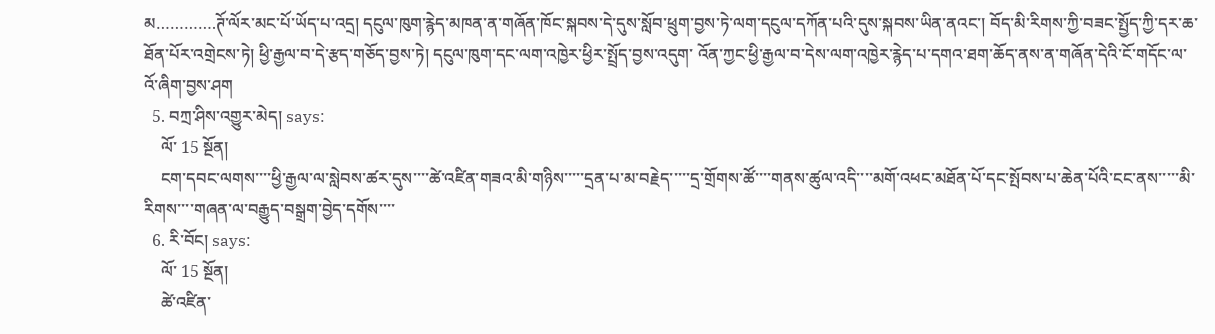མ………….ཊོ་ལོར་མང་པོ་ཡོད་པ་འདྲ། དངུལ་ཁུག་རྙེད་མཁན་ན་གཞོན་ཁོང་སྐབས་དེ་དུས་སློབ་ཕྲུག་བྱས་ཏེ་ལག་དངུལ་དཀོན་པའི་དུས་སྐབས་ཡིན་ནའང་། བོད་མི་རིགས་ཀྱི་བཟང་སྤྱོད་ཀྱི་དར་ཆ་ཐོན་པོར་འགྲེངས་ཏེ། ཕྱི་རྒྱལ་བ་དེ་རྩད་གཅོད་བྱས་ཏེ། དངུལ་ཁུག་དང་ལག་འཁྱེར་ཕྱིར་སྤྲོད་བྱས་འདུག་ འོན་ཀྱང་ཕྱི་རྒྱལ་བ་དེས་ལག་འཁྱེར་རྙེད་པ་དགའ་ཐག་ཆོད་ནས་ན་གཞོན་དེའི་ངོ་གདོང་ལ་འོ་ཞིག་བྱས་ཤག
  5. བཀྲ་ཤིས་འགྱུར་མེད། says:
    ལོ་ 15 སྔོན།
    ངག་དབང་ལགས་་་་ཕྱི་རྒྱལ་ལ་སླེབས་ཚར་དུས་་་་ཚེ་འཛིན་གཟའ་མི་གཉིས་་་་་དྲན་པ་མ་བརྗེད་་་་་དྲ་གྲོགས་ཚོ་་་་གནས་ཚུལ་འདི་་་་མགོ་འཕང་མཐོན་པོ་དང་སྤོབས་པ་ཆེན་པོའི་ངང་ནས་་་་་མི་རིགས་་་་གཞན་ལ་བརྒྱུད་བསྒྲག་བྱེད་དགོས་་་་
  6. རི་བོང། says:
    ལོ་ 15 སྔོན།
    ཚེ་འཛིན་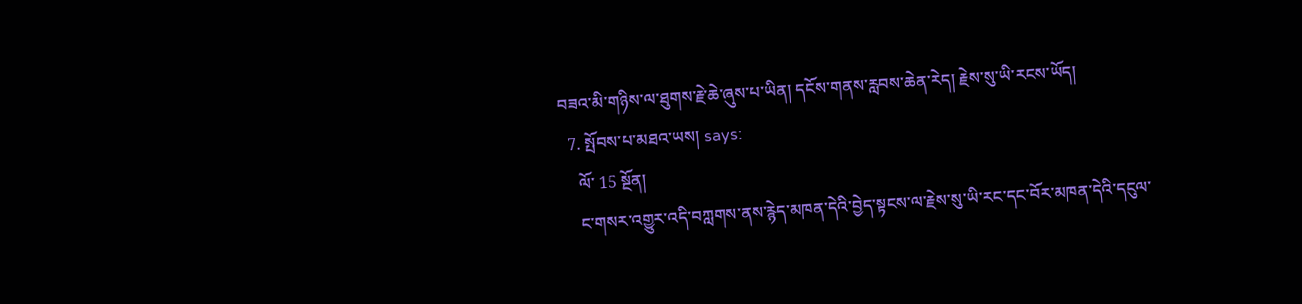བཟའ་མི་གཉིས་ལ་ཐུགས་རྗེ་ཆེ་ཞུས་པ་ཡིན། དངོས་གནས་རླབས་ཆེན་རེད། རྗེས་སུ་ཡི་རངས་ཡོད།
  7. སྤོབས་པ་མཐའ་ཡས། says:
    ལོ་ 15 སྔོན།
    ང་གསར་འགྱུར་འདི་བཀླགས་ནས་རྙེད་མཁན་དེའི་བྱེད་སྟངས་ལ་རྗེས་སུ་ཡི་རང་དང་བོར་མཁན་དེའི་དངུལ་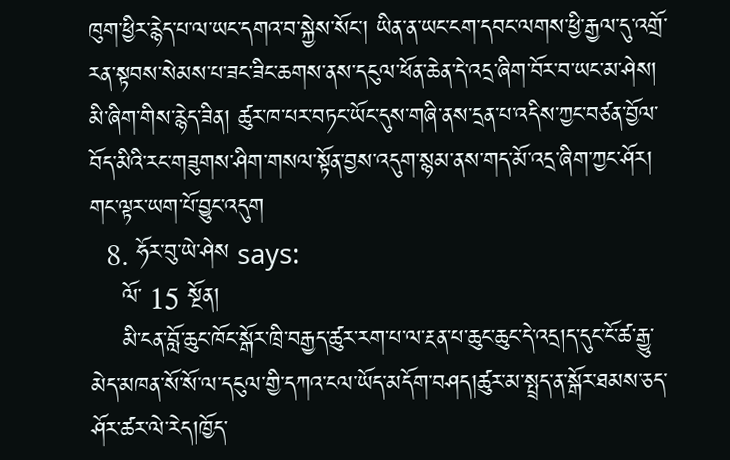ཁུག་ཕྱིར་རྙེད་པ་ལ་ཡང་དགའ་བ་སྐྱེས་སོང་། ཡིན་ན་ཡང་ངག་དབང་ལགས་ཕྱི་རྒྱལ་དུ་འགྲོ་རན་སྟབས་སེམས་པ་ཟང་ཟིང་ཆགས་ནས་དངུལ་ཕོན་ཆེན་དེ་འདྲ་ཞིག་བོར་བ་ཡང་མ་ཤེས། མི་ཞིག་གིས་རྙེད་ཟིན། ཚུར་ཁ་པར་བཏང་ཡོང་དུས་གཞི་ནས་དྲན་པ་འདིས་ཀྱང་བཙན་བྱོལ་བོད་མིའི་རང་གཟུགས་ཤིག་གསལ་སྟོན་བྱས་འདུག་སྙམ་ནས་གད་མོ་འདྲ་ཞིག་ཀྱང་ཤོར། གང་ལྟར་ཡག་པོ་བྱུང་འདུག
  8. ཧོར་བུ་ཡེ་ཤེས says:
    ལོ་ 15 སྔོན།
    མི་ངན་བློ་ཆུང་ཁོང་སྒོར་ཁྲི་བརྒྱད་ཚུར་རག་པ་ལ་རྔན་པ་ཆུང་ཆུང་དེ་འདྲ།ད་དུང་ངོ་ཚ་རྒྱུ་མེད་མཁན་སོ་སོ་ལ་དངུལ་གྱི་དཀའ་ངལ་ཡོད་མདོག་བཤད།ཚུར་མ་སྤྲད་ན་སྒོར་ཐམས་ཅད་ཤོར་ཚར་ལེ་རེད།ཁྱོད་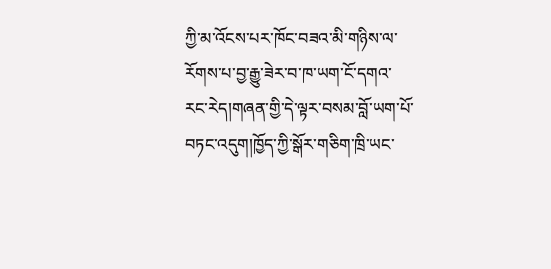ཀྱི་མ་འོངས་པར་ཁོང་བཟའ་མི་གཉིས་ལ་རོགས་པ་བྱ་རྒྱུ་ཟེར་བ་ཁ་ཡག་ངོ་དགའ་རང་རེད།གཞན་གྱི་དེ་ལྟར་བསམ་བློ་ཡག་པོ་བཏང་འདུག།ཁྱོད་ཀྱི་སྒོར་གཅིག་ཁྲི་ཡང་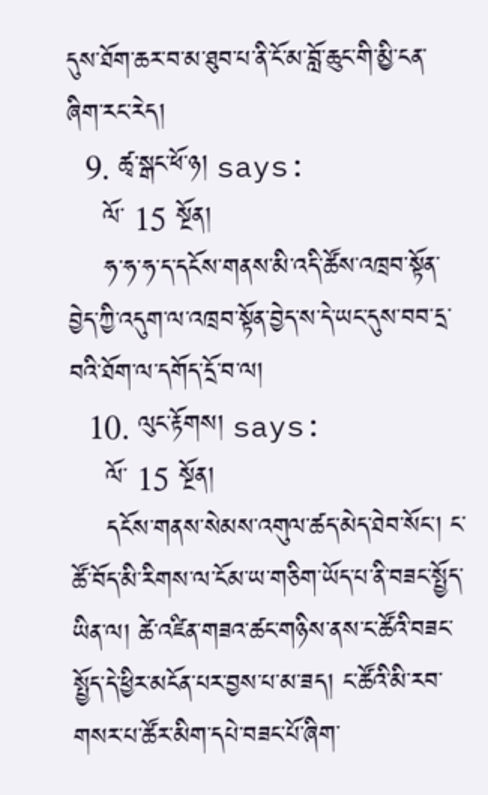དུས་ཐོག་ཆར་བ་མ་ཐུབ་པ་ནི་ངོ་མ་བློ་ཆུང་གི་མྱི་ངན་ཞིག་རང་རེད།
  9. ཚྭ་སྒང་ཕོ་ཉ། says:
    ལོ་ 15 སྔོན།
    ཧ་ཧ་ཧ་ད་དངོས་གནས་མི་འདི་ཚོས་འཁྲབ་སྟོན་བྱེད་ཀྱི་འདུག་ལ་འཁྲབ་སྟོན་བྱེད་ས་དེ་ཡང་དུས་བབ་དྲ་བའི་ཐོག་ལ་དགོད་དྲོ་བ་ལ།
  10. ལུང་རྟོགས། says:
    ལོ་ 15 སྔོན།
    དངོས་གནས་སེམས་འགུལ་ཚད་མེད་ཐེབ་སོང་། ང་ཚོ་བོད་མི་རིགས་ལ་ངོམ་ཡ་གཅིག་ཡོད་པ་ནི་བཟང་སྤྱོད་ཡིན་ལ། ཚེ་འཛིན་གཟའ་ཚང་གཉིས་ནས་ང་ཚོའི་བཟང་སྤྱོད་དེ་ཕྱིར་མངོན་པར་བྱས་པ་མ་ཟད། ང་ཚོའི་མི་རབ་གསར་པ་ཚོར་མིག་དཔེ་བཟང་པོ་ཞིག་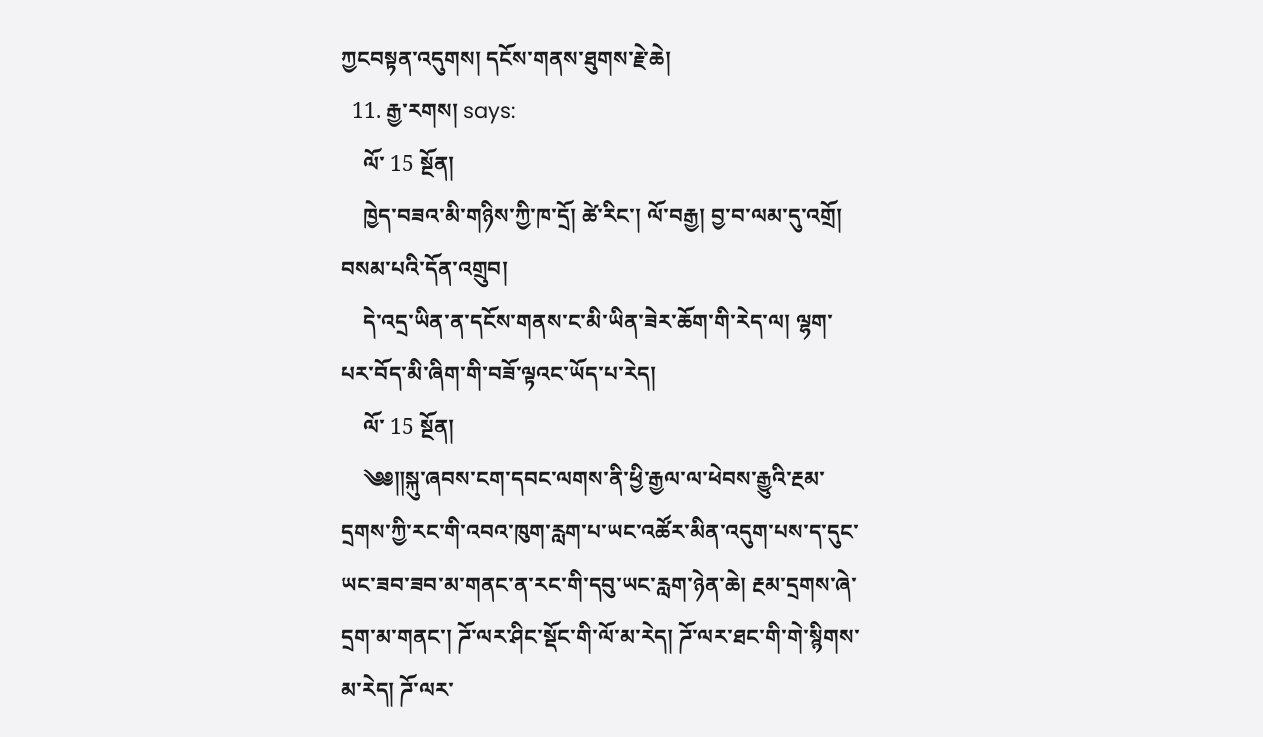ཀྱངབསྟན་འདུགས། དངོས་གནས་ཐུགས་རྗེ་ཆེ།
  11. རྒྱ་རགས། says:
    ལོ་ 15 སྔོན།
    ཁྱེད་བཟའ་མི་གཉིས་ཀྱི་ཁ་དྲོ། ཚེ་རིང་། ལོ་བརྒྱ། བྱ་བ་ལམ་དུ་འགྲོ། བསམ་པའི་དོན་འགྲུབ།
    དེ་འདྲ་ཡིན་ན་དངོས་གནས་ང་མི་ཡིན་ཟེར་ཆོག་གི་རེད་ལ། ལྷག་པར་བོད་མི་ཞིག་གི་བཟོ་ལྟའང་ཡོད་པ་རེད།
    ལོ་ 15 སྔོན།
    ༄༅༎སྐུ་ཞབས་ངག་དབང་ལགས་ནི་ཕྱི་རྒྱལ་ལ་ཕེབས་རྒྱུའི་རྔམ་དྲགས་ཀྱི་རང་གི་འབའ་ཁུག་རླག་པ་ཡང་འཚོར་མིན་འདུག་པས་ད་དུང་ཡང་ཟབ་ཟབ་མ་གནང་ན་རང་གི་དབུ་ཡང་རླག་ཉེན་ཆེ། རྔམ་དྲགས་ཞེ་དྲག་མ་གནང་། ཌོ་ལར་ཤིང་སྡོང་གི་ལོ་མ་རེད། ཌོ་ལར་ཐང་གི་གེ་སྙིགས་མ་རེད། ཌོ་ལར་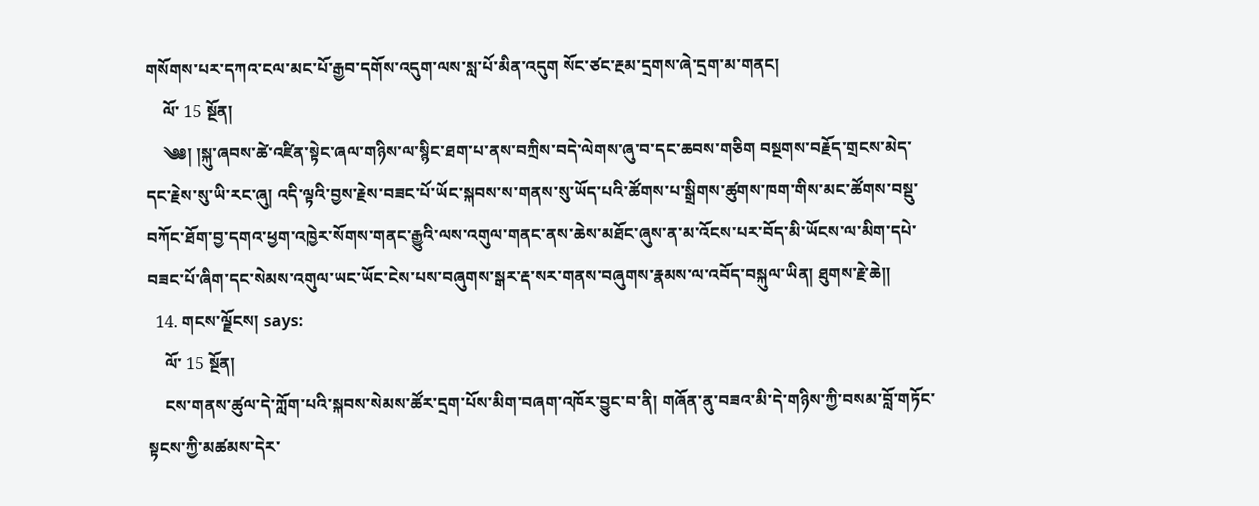གསོགས་པར་དཀའ་ངལ་མང་པོ་རྒྱབ་དགོས་འདུག་ལས་སླ་པོ་མིན་འདུག སོང་ཙང་རྔམ་དྲགས་ཞེ་དྲག་མ་གནང།
    ལོ་ 15 སྔོན།
    ༄༅། །སྐུ་ཞབས་ཚེ་འཛིན་སྟེང་ཞལ་གཉིས་ལ་སྙིང་ཐག་པ་ནས་བཀྲིས་བདེ་ལེགས་ཞུ་བ་དང་ཆབས་གཅིག བསྔགས་བརྗོད་གྲངས་མེད་དང་རྗེས་སུ་ཡི་རང་ཞུ། འདི་ལྟའི་བྱས་རྗེས་བཟང་པོ་ཡོང་སྐབས་ས་གནས་སུ་ཡོད་པའི་ཚོགས་པ་སྒྲིགས་ཚུགས་ཁག་གིས་མང་ཚོགས་བསྡུ་བཀོང་ཐོག་བྱ་དགའ་ཕྱག་འཁྱེར་སོགས་གནང་རྒྱུའི་ལས་འགུལ་གནང་ནས་ཆེས་མཐོང་ཞུས་ན་མ་འོངས་པར་བོད་མི་ཡོངས་ལ་མིག་དཔེ་བཟང་པོ་ཞིག་དང་སེམས་འགུལ་ཡང་ཡོང་ངེས་པས་བཞུགས་སྒར་རྡ་སར་གནས་བཞུགས་རྣམས་ལ་འབོད་བསྐུལ་ཡིན། ཐུགས་རྗེ་ཆེ༎
  14. གངས་ལྗོངས། says:
    ལོ་ 15 སྔོན།
    ངས་གནས་ཚུལ་དེ་ཀློག་པའི་སྐབས་སེམས་ཚོར་དྲག་པོས་མིག་བཞག་འཁོར་བྱུང་བ་ནི། གཞོན་ནུ་བཟའ་མི་དེ་གཉིས་ཀྱི་བསམ་བློ་གཏོང་སྟངས་ཀྱི་མཚམས་དེར་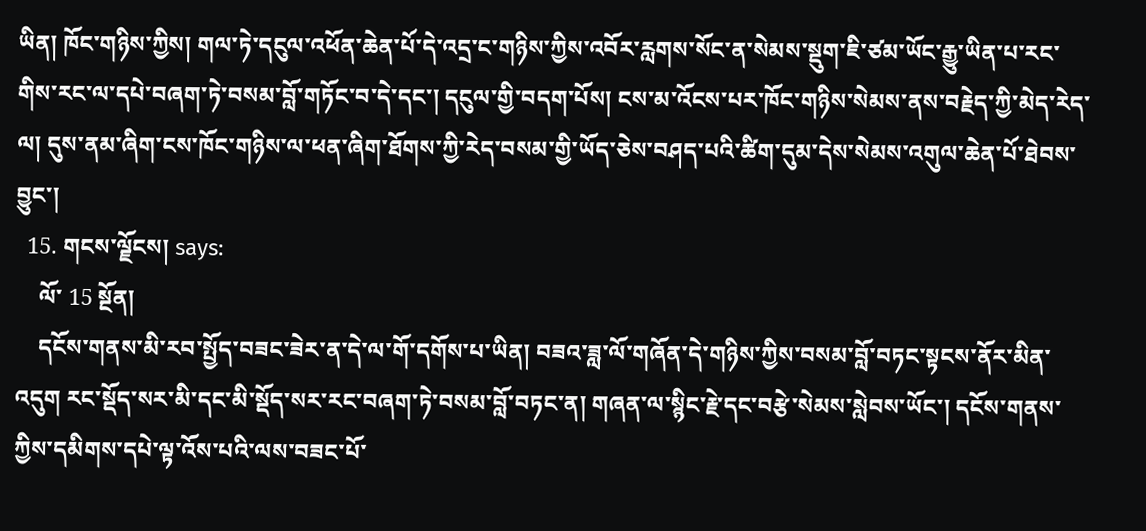ཡིན། ཁོང་གཉིས་ཀྱིས། གལ་ཏེ་དངུལ་འཕོན་ཆེན་པོ་དེ་འདྲ་ང་གཉིས་ཀྱིས་འབོར་རླགས་སོང་ན་སེམས་སྡུག་ཇི་ཙམ་ཡོང་རྒྱུ་ཡིན་པ་རང་གིས་རང་ལ་དཔེ་བཞག་ཏེ་བསམ་བློ་གཏོང་བ་དེ་དང་། དངུལ་གྱི་བདག་པོས། ངས་མ་འོངས་པར་ཁོང་གཉིས་སེམས་ནས་བརྗེད་ཀྱི་མེད་རེད་ལ། དུས་ནམ་ཞིག་ངས་ཁོང་གཉིས་ལ་ཕན་ཞིག་ཐོགས་ཀྱི་རེད་བསམ་གྱི་ཡོད་ཅེས་བཤད་པའི་ཚིག་དུམ་དེས་སེམས་འགུལ་ཆེན་པོ་ཐེབས་བྱུང་།
  15. གངས་ལྗོངས། says:
    ལོ་ 15 སྔོན།
    དངོས་གནས་མི་རབ་སྤྱོད་བཟང་ཟེར་ན་དེ་ལ་གོ་དགོས་པ་ཡིན། བཟའ་ཟླ་ལོ་གཞོན་དེ་གཉིས་ཀྱིས་བསམ་བློ་བཏང་སྟངས་ནོར་མིན་འདུག རང་སྡོད་སར་མི་དང་མི་སྡོད་སར་རང་བཞག་ཏེ་བསམ་བློ་བཏང་ན། གཞན་ལ་སྙིང་རྗེ་དང་བརྩེ་སེམས་སླེབས་ཡོང་། དངོས་གནས་ཀྱིས་དམིགས་དཔེ་ལྟ་འོས་པའི་ལས་བཟང་པོ་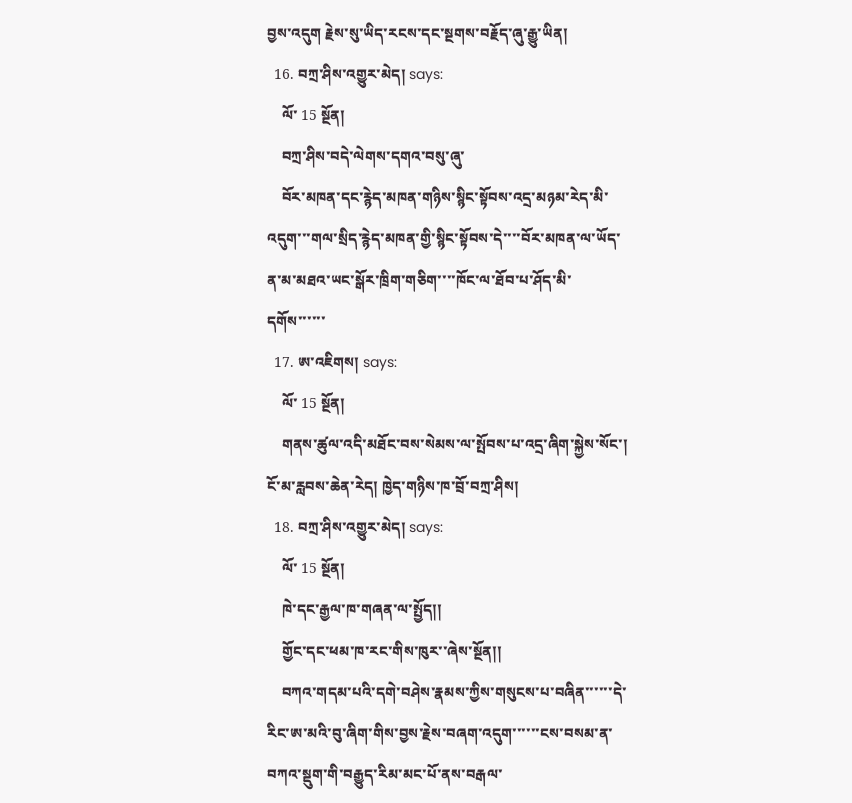བྱས་འདུག རྗེས་སུ་ཡིད་རངས་དང་སྔགས་བརྗོད་ཞུ་རྒྱུ་ཡིན།
  16. བཀྲ་ཤིས་འགྱུར་མེད། says:
    ལོ་ 15 སྔོན།
    བཀྲ་ཤིས་བདེ་ལེགས་དགའ་བསུ་ཞུ་
    བོར་མཁན་དང་རྙེད་མཁན་གཉིས་སྙིང་སྟོབས་འདྲ་མཉམ་རེད་མི་འདུག་་་གལ་སྲིད་རྙེད་མཁན་གྱི་སྙིང་སྟོབས་དེ་་་་བོར་མཁན་ལ་ཡོད་ན་མ་མཐའ་ཡང་སྒོར་ཁྲིག་གཅིག་་་་ཁོང་ལ་ཐོབ་པ་ཤོད་མི་དགོས་་་་་་
  17. ཨ་འཇིགས། says:
    ལོ་ 15 སྔོན།
    གནས་ཚུལ་འདི་མཐོང་བས་སེམས་ལ་སྤོབས་པ་འདྲ་ཞིག་སྐྱེས་སོང་། ངོ་མ་རླབས་ཆེན་རེད། ཁྱེད་གཉིས་ཁ་བྲོ་བཀྲ་ཤིས།
  18. བཀྲ་ཤིས་འགྱུར་མེད། says:
    ལོ་ 15 སྔོན།
    ཁེ་དང་རྒྱལ་ཁ་གཞན་ལ་སྤྱོད།།
    གྱོང་དང་ཕམ་ཁ་རང་གིས་ཁུར་་ཞེས་སྔོན།།
    བཀའ་གདམ་པའི་དགེ་བཤེས་རྣམས་ཀྱིས་གསུངས་པ་བཞིན་་་་་་དེ་རིང་ཨ་མའི་བུ་ཞིག་གིས་བྱས་རྗེས་བཞག་འདུག་་་་་་ངས་བསམ་ན་བཀའ་སྡུག་གི་བརྒྱུད་རིམ་མང་པོ་ནས་བརྒལ་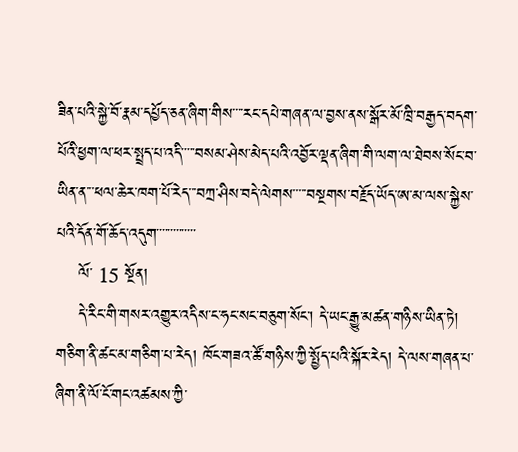ཟིན་པའི་སྐྱེ་བོ་རྣམ་དཔྱོད་ཅན་ཞིག་གིས་་་་རང་དཔེ་གཞན་ལ་བྱས་ནས་སྒོར་མོ་ཁྲི་བརྒྱད་བདག་པོའི་ཕྱག་ལ་ཕར་སྤྲད་པ་འདི་་་་་བསམ་ཤེས་མེད་པའི་འབྱོར་ལྡན་ཞིག་གི་ལག་ལ་ཐེབས་སོང་བ་ཡིན་ན་་་ཕལ་ཆེར་ཁག་པོ་རེད་་་བཀྲ་ཤིས་བདེ་ལེགས་་་་་བསྔགས་བརྗོད་ཡོད་ཨ་མ་ལས་སྐྱེས་པའི་དོན་གོ་ཆོད་འདུག་་་་་་་་་་་་་་
    ལོ་ 15 སྔོན།
    དེ་རིང་གི་གསར་འགྱུར་འདིས་ང་ཧང་སང་བཅུག་སོང་། དེ་ཡང་རྒྱུ་མཚན་གཉིས་ཡིན་ཏེ། གཅིག་ནི་ཚང་མ་གཅིག་པ་རེད། ཁོང་གཟའ་ཚོ་གཉིས་ཀྱི་སྤྱོད་པའི་སྐོར་རེད། དེ་ལས་གཞན་པ་ཞིག་ནི་ལོ་ངོ་གང་འཚམས་ཀྱི་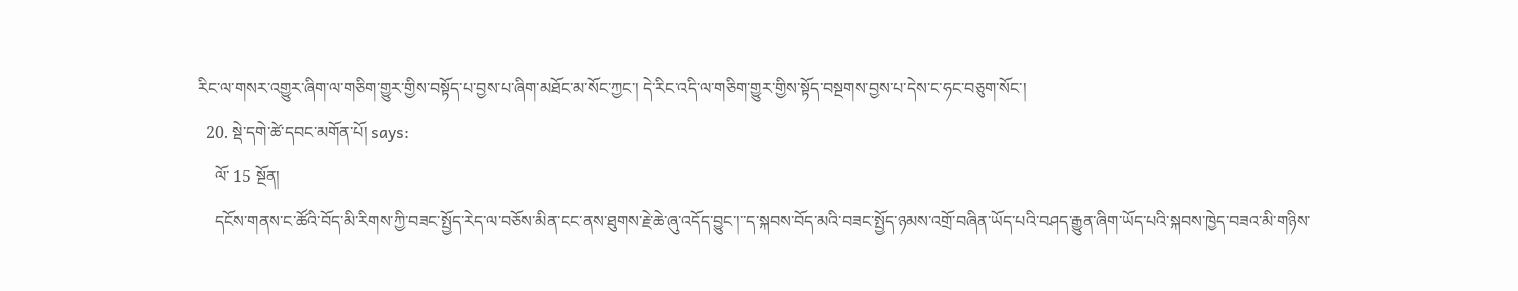རིང་ལ་གསར་འགྱུར་ཞིག་ལ་གཅིག་གྱུར་གྱིས་བསྟོད་པ་བྱས་པ་ཞིག་མཐོང་མ་སོང་ཀྱང་། དེ་རིང་འདི་ལ་གཅིག་གྱུར་གྱིས་སྟོད་བསྔགས་བྱས་པ་དེས་ང་ཧང་བཅུག་སོང་།
  20. སྡེ་དགེ་ཚེ་དབང་མགོན་པོ། says:
    ལོ་ 15 སྔོན།
    དངོས་གནས་ང་ཚོའི་བོད་མི་རིགས་ཀྱི་བཟང་སྤྱོད་རེད་ལ་བཅོས་མིན་ངང་ནས་ཐུགས་རྗེ་ཆེ་ཞུ་འདོད་བྱུང་།་་ད་སྐབས་བོད་མའི་བཟང་སྤྱོད་ཉམས་འགྲོ་བཞིན་ཡོད་པའི་བཤད་རྒྱུན་ཞིག་ཡོད་པའི་སྐབས་ཁྱེད་བཟའ་མི་གཉིས་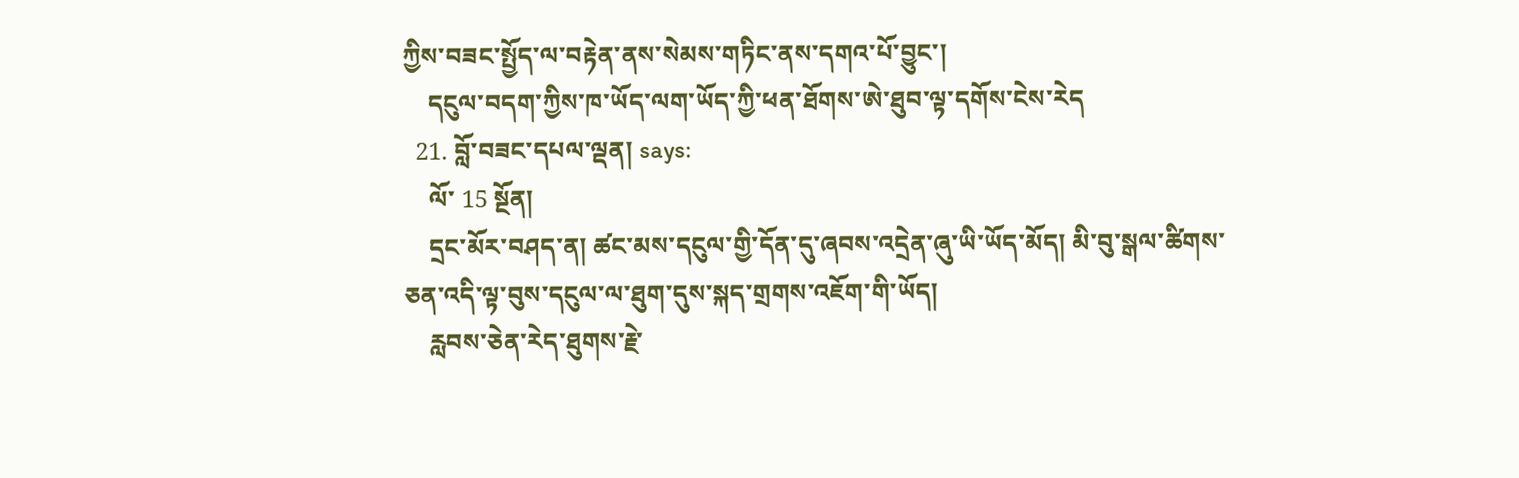ཀྱིས་བཟང་སྤྱོད་ལ་བརྟེན་ནས་སེམས་གཏིང་ནས་དགའ་པོ་བྱུང་།
    དངུལ་བདག་ཀྱིས་ཁ་ཡོད་ལག་ཡོད་ཀྱི་ཕན་ཐོགས་ཨེ་ཐུབ་ལྟ་དགོས་ངེས་རེད
  21. བློ་བཟང་དཔལ་ལྡན། says:
    ལོ་ 15 སྔོན།
    དྲང་མོར་བཤད་ན། ཚང་མས་དངུལ་གྱི་དོན་དུ་ཞབས་འདྲེན་ཞུ་ཡི་ཡོད་མོད། མི་བུ་སྒལ་ཚིགས་ཅན་འདི་ལྟ་བུས་དངུལ་ལ་ཐུག་དུས་སྐད་གྲགས་འཇོག་གི་ཡོད།
    རླབས་ཅེན་རེད་ཐུགས་རྗེ་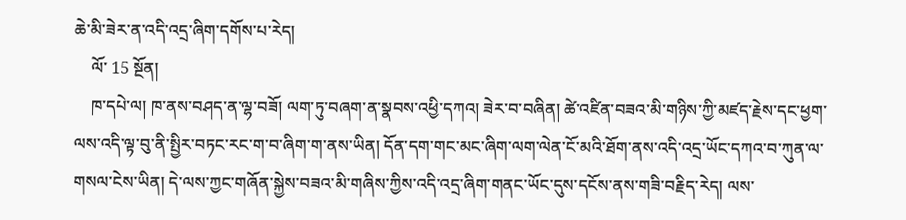ཆེ་མི་ཟེར་ན་འདི་འདྲ་ཞིག་དགོས་པ་རེད།
    ལོ་ 15 སྔོན།
    ཁ་དཔེ་ལ། ཁ་ནས་བཤད་ན་ལྷ་བཟོ། ལག་ཏུ་བཞག་ན་སྣབས་འཕྱི་དཀའ། ཟེར་བ་བཞིན། ཚེ་འཛིན་བཟའ་མི་གཉིས་ཀྱི་མཛད་རྗེས་དང་ཕྱག་ལས་འདི་ལྟ་བུ་ནི་སྤྱིར་བཏང་རང་ག་བ་ཞིག་ག་ནས་ཡིན། དོན་དག་གང་མང་ཞིག་ལག་ལེན་ངོ་མའི་ཐོག་ནས་འདི་འདྲ་ཡོང་དཀའ་བ་ཀུན་ལ་གསལ་ངེས་ཡིན། དེ་ལས་ཀྱང་གཞོན་སྐྱེས་བཟའ་མི་གཞིས་ཀྱིས་འདི་འདྲ་ཞིག་གནང་ཡོང་དུས་དངོས་ནས་གཟི་བརྗིད་རེད། ལས་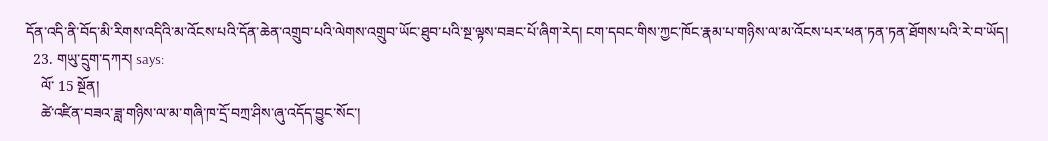དོན་འདི་ནི་བོད་མི་རིགས་འདིའི་མ་འོངས་པའི་དོན་ཆེན་འགྲུབ་པའི་ལེགས་འགྲུབ་ཡོང་ཐུབ་པའི་སྔ་ལྟས་བཟང་པོ་ཞིག་རེད། ངག་དབང་གིས་ཀྱང་ཁོང་རྣམ་པ་གཉིས་ལ་མ་འོངས་པར་ཕན་ཏན་ཏན་ཐོགས་པའི་རེ་བ་ཡོད།
  23. གཡུ་དྲུག་དཀར། says:
    ལོ་ 15 སྔོན།
    ཚེ་འཛིན་བཟའ་ཟླ་གཉིས་ལ་མ་གཞི་ཁ་དྲོ་བཀྲ་ཤིས་ཞུ་འདོད་བྱུང་སོང་།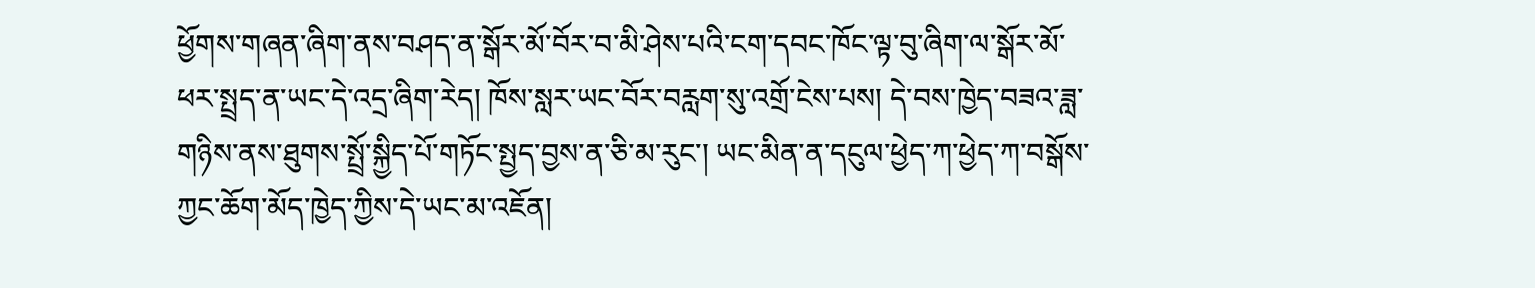ཕྱོགས་གཞན་ཞིག་ནས་བཤད་ན་སྒོར་མོ་བོར་བ་མི་ཤེས་པའི་ངག་དབང་ཁོང་ལྟ་བུ་ཞིག་ལ་སྒོར་མོ་ཕར་སྤྲད་ན་ཡང་དེ་འདྲ་ཞིག་རེད། ཁོས་སླར་ཡང་བོར་བརླག་སུ་འགྲོ་ངེས་པས། དེ་བས་ཁྱེད་བཟའ་ཟླ་གཉིས་ནས་ཐུགས་སྤྲོ་སྐྱིད་པོ་གཏོང་སྤྱད་བྱས་ན་ཅི་མ་རུང་། ཡང་མིན་ན་དངུལ་ཕྱེད་ཀ་ཕྱེད་ཀ་བསྒོས་ཀྱང་ཆོག་མོད་ཁྱེད་ཀྱིས་དེ་ཡང་མ་འཇོན།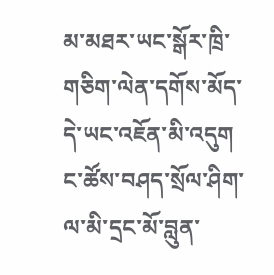མ་མཐར་ཡང་སྒོར་ཁྲི་གཅིག་ལེན་དགོས་མོད་དེ་ཡང་འཇོན་མི་འདུག ང་ཚོས་བཤད་སྲོལ་ཤིག་ལ་མི་དྲང་མོ་བླུན་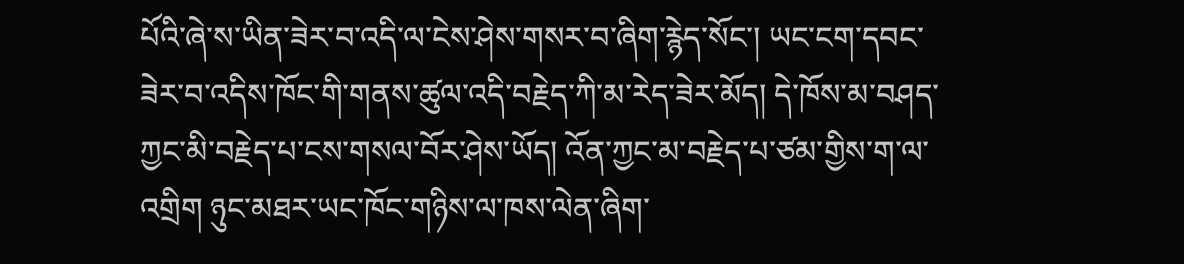པོའི་ཞེ་ས་ཡིན་ཟེར་བ་འདི་ལ་ངེས་ཤེས་གསར་བ་ཞིག་རྙེད་སོང་། ཡང་ངག་དབང་ཟེར་བ་འདིས་ཁོང་གི་གནས་ཚུལ་འདི་བརྗེད་ཀི་མ་རེད་ཟེར་མོད། དེ་ཁོས་མ་བཤད་ཀྱང་མི་བརྗེད་པ་ངས་གསལ་བོར་ཤེས་ཡོད། འོན་ཀྱང་མ་བརྗེད་པ་ཙམ་གྱིས་ག་ལ་འགྲིག ཉུང་མཐར་ཡང་ཁོང་གཉིས་ལ་ཁས་ལེན་ཞིག་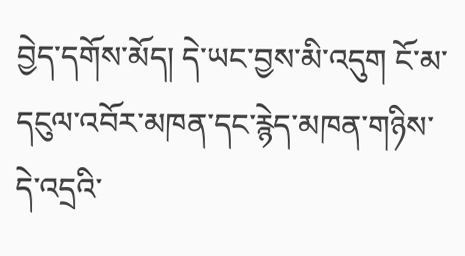བྱེད་དགོས་མོད། དེ་ཡང་བྱས་མི་འདུག ངོ་མ་དངུལ་འབོར་མཁན་དང་རྙེད་མཁན་གཉིས་དེ་འདྲའི་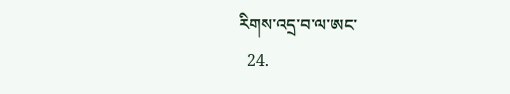རིགས་འདྲ་བ་ལ་ཨང་
  24.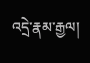འདྲེ་རྣམ་རྒྱལ།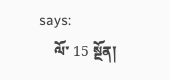says:
    ལོ་ 15 སྔོན།